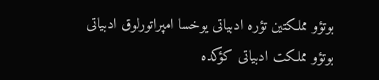بوتؤو مملکتین تؤره ادبیاتی یوخسا امپراتورلوق ادبیاتی
بوتؤو مملکت ادبیاتی کؤکده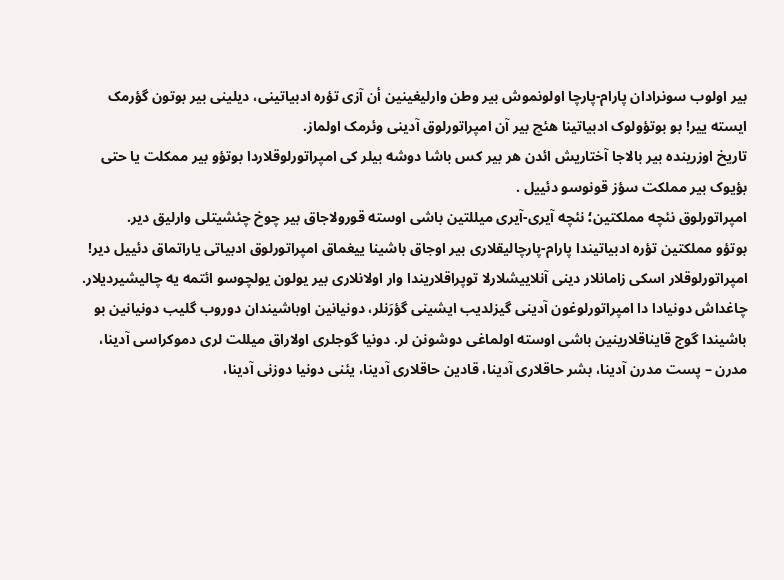بیر اولوب سونرادان پارام-پارچا اولونموش بیر وطن وارلیغینین أن آزی تؤره ادبیاتینی، دیلینی بیر بوتون گؤرمک ایسته ییر! بو بوتؤولوک ادبیاتینا هئچ بیر آن امپراتورلوق آدینی وئرمک اولماز.
تاریخ اوزرینده بیر بالاجا آختاریش ائدن هر بیر کس باشا دوشه بیلر کی امپراتورلوقلاردا بوتؤو بیر ممکلت یا حتی بؤیوک بیر مملکت سؤز قونوسو دئییل .
امپراتورلوق نئچه مملکتین؛ نئچه آیری-آیری میللتین باشی اوسته قورولاجاق بیر چوخ چئشیتلی وارلیق دیر.
بوتؤو مملکتین تؤره ادبیاتیندا پارام-پارچالیقلاری بیر اوجاق باشینا ییغماق امپراتورلوق ادبیاتی یاراتماق دئییل دیر!
امپراتورلوقلار اسکی زامانلار دینی آنلاییشلارلا توپراقلاریندا وار اولانلاری بیر یولون یولچوسو ائتمه یه چالیشیردیلار.
چاغداش دونیادا دا امپراتورلوغون آدینی گیزلدیب ایشینی گؤرَنلر، دونیانین اوباشیندان دوروب گلیب دونیانین بو باشیندا گوج قایناقلارینین باشی اوسته اولماغی دوشونن لر. دونیا گوجلری اولاراق میللت لری دموکراسی آدینا، مدرن – پست مدرن آدینا، بشر حاقلاری آدینا، قادین حاقلاری آدینا، یئنی دونیا دوزنی آدینا،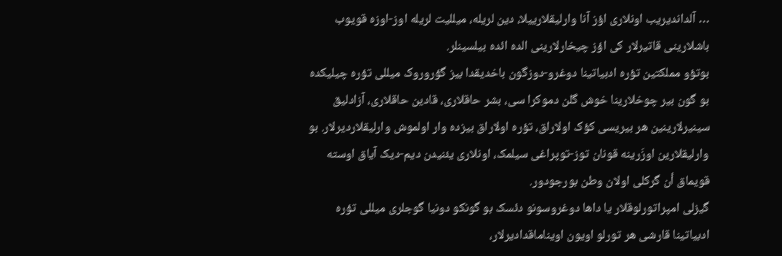… آلداندیریب اونلاری اؤز آنا وارلیقلارییلا، دین لریله، میللیت لریله اوز-اوزه قویوب باشلارینی قاتیرلار کی اؤز چیخارلارینی الده ائده بیلسینلر.
بوتؤو مملکتین تؤره ادبیاتینا دوغرو-دوزگون باخدیقدا بیز گؤروروک میللی تؤره چیلیکده بو گون بیر چوخلارینا خوش گلن دموکرا سی، بشر حاقلاری، قادین حاقلاری، آزادلیق سینیرلارینین هر بیریسی کؤک اولاراق، تؤره اولاراق بیزده وار اولموش وارلیقلاردیرلار. بو وارلیقلارین اوزَرینه قونان توز-توپراغی سیلمک، اونلاری یئنیدن دیم-دیک آیاق اوسته قویماق أن گرکلی اولان وطن بورجودور.
گیزلی امپراتورلوقلار یا داها دوغروسونو دئسک بو گونکو دونیا گوجلری میللی تؤره ادبیاتینا قارشی هر تورلو اویون اویناماقدادیرلار،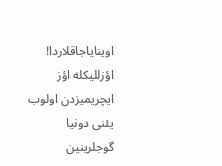اوینایاجاقلاردا! اؤزللیکله اؤز ایچریمیزدن اولوب یئنی دونیا گوجلرینین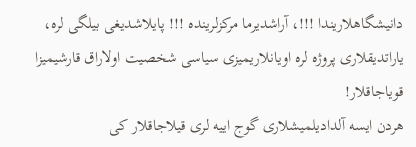دانیشگاهلاریندا !!!، آراشدیرما مرکزلرینده !!! پایلاشدیغی بیلگی لره، یاراتدیقلاری پروژه لره اویانلاریمیزی سیاسی شخصیت اولاراق قارشیمیزا قویاجاقلار!
هردن ایسه آلدادیلمیشلاری گوج اییه لری قیلاجاقلار کی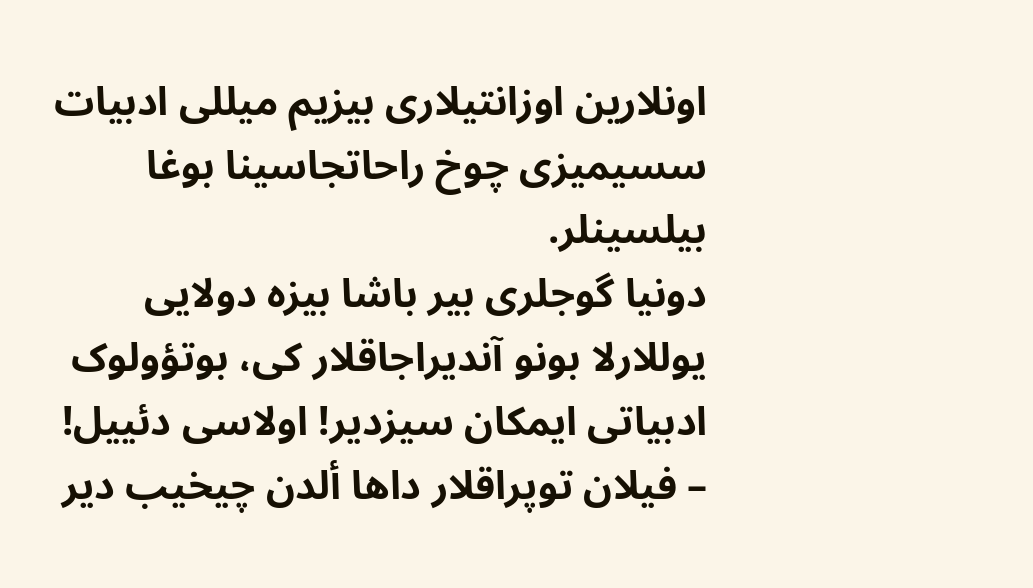اونلارین اوزانتیلاری بیزیم میللی ادبیات سسیمیزی چوخ راحاتجاسینا بوغا بیلسینلر.
دونیا گوجلری بیر باشا بیزه دولایی یوللارلا بونو آندیراجاقلار کی، بوتؤولوک ادبیاتی ایمکان سیزدیر! اولاسی دئییل!
– فیلان توپراقلار داها ألدن چیخیب دیر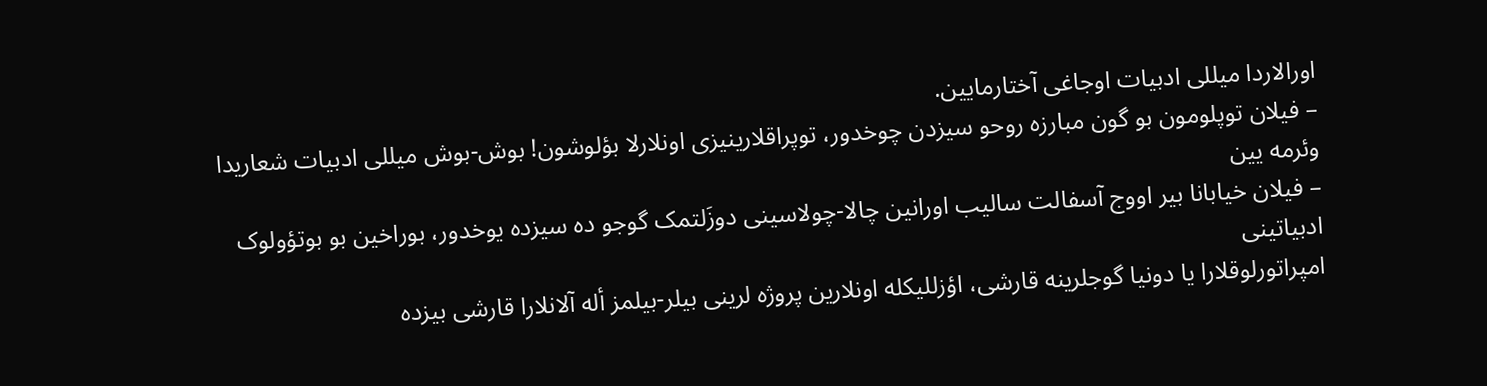اورالاردا میللی ادبیات اوجاغی آختارمایین.
– فیلان توپلومون بو گون مبارزه روحو سیزدن چوخدور، توپراقلارینیزی اونلارلا بؤلوشون! بوش-بوش میللی ادبیات شعاریدا وئرمه یین
– فیلان خیابانا بیر اووج آسفالت سالیب اورانین چالا-چولاسینی دوزَلتمک گوجو ده سیزده یوخدور، بوراخین بو بوتؤولوک ادبیاتینی
امپراتورلوقلارا یا دونیا گوجلرینه قارشی، اؤزللیکله اونلارین پروژه لرینی بیلر-بیلمز أله آلانلارا قارشی بیزده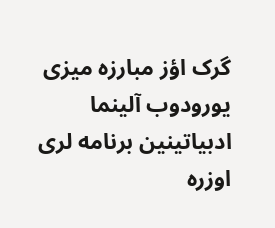گرک اؤز مبارزه میزی یورودوب آلینما ادبیاتینین برنامه لری اوزره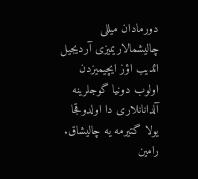دورمادان میللی چالیشمالاریمیزی آردیجیل ائدیب اؤز ایچیمیزدن اولوب دونیا گوجلرینه آلدانانلاری دا اولدوقجا یولا گتیرمه یه چالیشاق.
رامین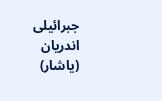جبرائیلی اندریان (یاشار)